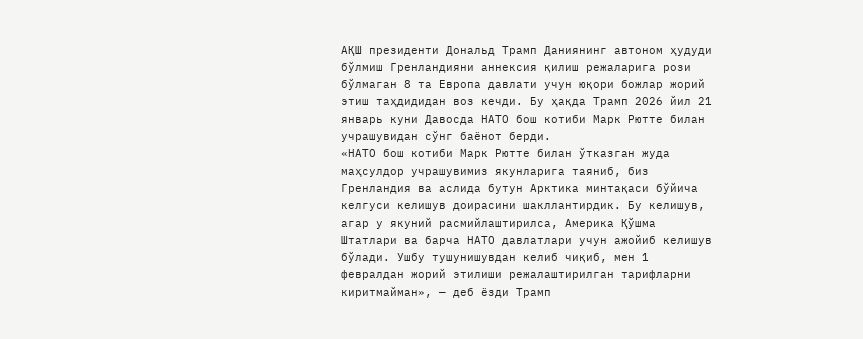АҚШ президенти Дональд Трамп Даниянинг автоном ҳудуди бўлмиш Гренландияни аннексия қилиш режаларига рози бўлмаган 8 та Европа давлати учун юқори божлар жорий этиш таҳдидидан воз кечди. Бу ҳақда Трамп 2026 йил 21 январь куни Давосда НАТО бош котиби Марк Рютте билан учрашувидан сўнг баёнот берди.
«НАТО бош котиби Марк Рютте билан ўтказган жуда маҳсулдор учрашувимиз якунларига таяниб, биз Гренландия ва аслида бутун Арктика минтақаси бўйича келгуси келишув доирасини шакллантирдик. Бу келишув, агар у якуний расмийлаштирилса, Америка Қўшма Штатлари ва барча НАТО давлатлари учун ажойиб келишув бўлади. Ушбу тушунишувдан келиб чиқиб, мен 1 февралдан жорий этилиши режалаштирилган тарифларни киритмайман», — деб ёзди Трамп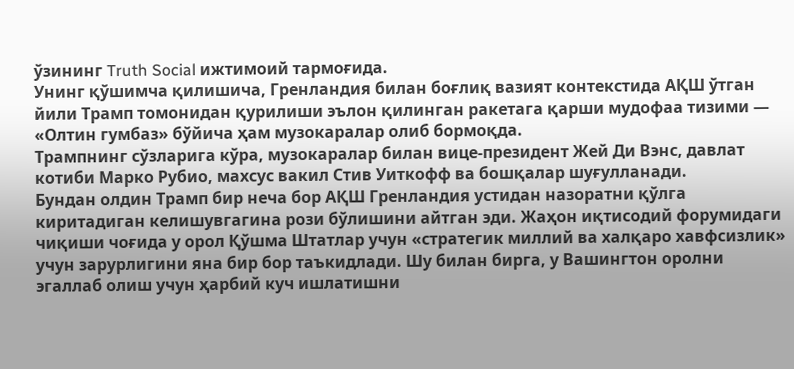ўзининг Truth Social ижтимоий тармоғида.
Унинг қўшимча қилишича, Гренландия билан боғлиқ вазият контекстида АҚШ ўтган йили Трамп томонидан қурилиши эълон қилинган ракетага қарши мудофаа тизими — «Олтин гумбаз» бўйича ҳам музокаралар олиб бормоқда.
Трампнинг сўзларига кўра, музокаралар билан вице-президент Жей Ди Вэнс, давлат котиби Марко Рубио, махсус вакил Стив Уиткофф ва бошқалар шуғулланади.
Бундан олдин Трамп бир неча бор АҚШ Гренландия устидан назоратни қўлга киритадиган келишувгагина рози бўлишини айтган эди. Жаҳон иқтисодий форумидаги чиқиши чоғида у орол Қўшма Штатлар учун «стратегик миллий ва халқаро хавфсизлик» учун зарурлигини яна бир бор таъкидлади. Шу билан бирга, у Вашингтон оролни эгаллаб олиш учун ҳарбий куч ишлатишни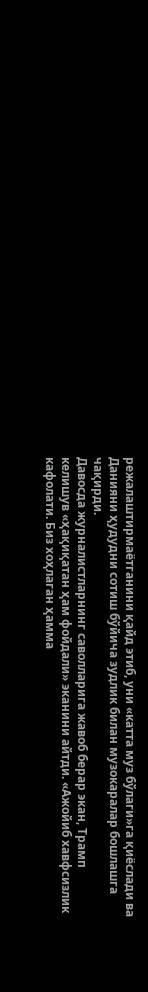режалаштирмаётганини қайд этиб, уни «катта муз бўлаги»га қиёслади ва Данияни ҳудудни сотиш бўйича зудлик билан музокаралар бошлашга чақирди.
Давосда журналистларнинг саволларига жавоб берар экан, Трамп келишув «ҳақиқатан ҳам фойдали» эканини айтди. «Ажойиб хавфсизлик кафолати. Биз хоҳлаган ҳамма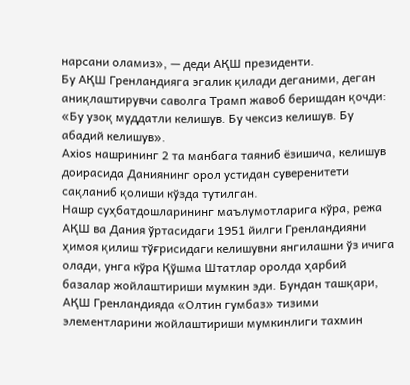нарсани оламиз», — деди АҚШ президенти.
Бу АҚШ Гренландияга эгалик қилади деганими, деган аниқлаштирувчи саволга Трамп жавоб беришдан қочди: «Бу узоқ муддатли келишув. Бу чексиз келишув. Бу абадий келишув».
Axios нашрининг 2 та манбага таяниб ёзишича, келишув доирасида Даниянинг орол устидан суверенитети сақланиб қолиши кўзда тутилган.
Нашр суҳбатдошларининг маълумотларига кўра, режа АҚШ ва Дания ўртасидаги 1951 йилги Гренландияни ҳимоя қилиш тўғрисидаги келишувни янгилашни ўз ичига олади, унга кўра Қўшма Штатлар оролда ҳарбий базалар жойлаштириши мумкин эди. Бундан ташқари, АҚШ Гренландияда «Олтин гумбаз» тизими элементларини жойлаштириши мумкинлиги тахмин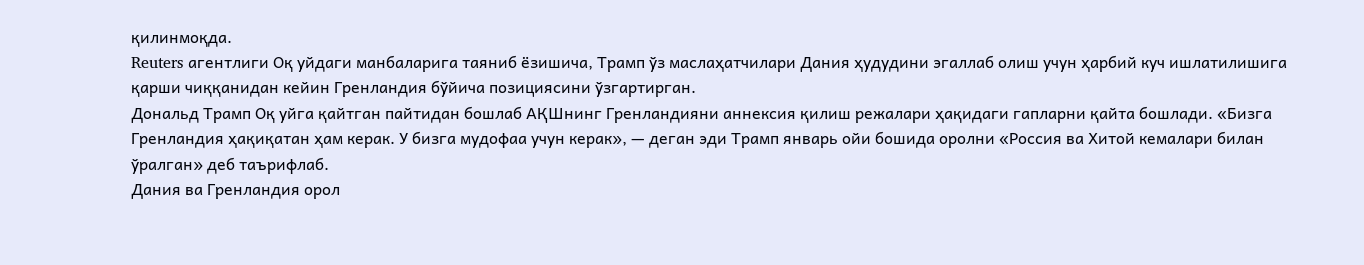қилинмоқда.
Reuters агентлиги Оқ уйдаги манбаларига таяниб ёзишича, Трамп ўз маслаҳатчилари Дания ҳудудини эгаллаб олиш учун ҳарбий куч ишлатилишига қарши чиққанидан кейин Гренландия бўйича позициясини ўзгартирган.
Дональд Трамп Оқ уйга қайтган пайтидан бошлаб АҚШнинг Гренландияни аннексия қилиш режалари ҳақидаги гапларни қайта бошлади. «Бизга Гренландия ҳақиқатан ҳам керак. У бизга мудофаа учун керак», — деган эди Трамп январь ойи бошида оролни «Россия ва Хитой кемалари билан ўралган» деб таърифлаб.
Дания ва Гренландия орол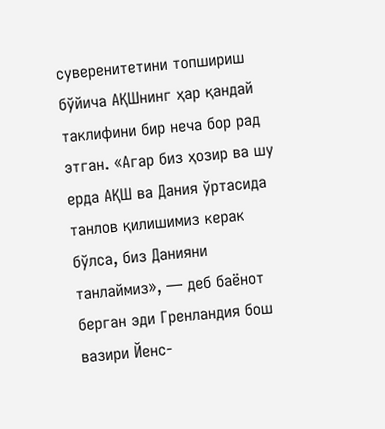суверенитетини топшириш бўйича АҚШнинг ҳар қандай таклифини бир неча бор рад этган. «Агар биз ҳозир ва шу ерда АҚШ ва Дания ўртасида танлов қилишимиз керак бўлса, биз Данияни танлаймиз», — деб баёнот берган эди Гренландия бош вазири Йенс-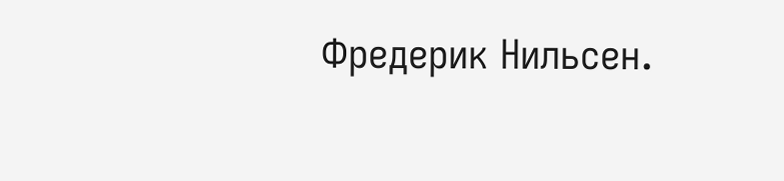Фредерик Нильсен.